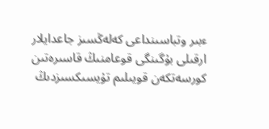ءبىر وتباسىنداعى كەلەڭسىز جاعدايلار ارقىلى بۇگىنگى قوعامنىڭ قاسىرەتىن كورسەتكەن قويىلىم تۇيسىكسىزدىڭ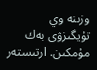وزىنە وي تۇيگىزۋى بەك مۇمكىن. ارتىستەر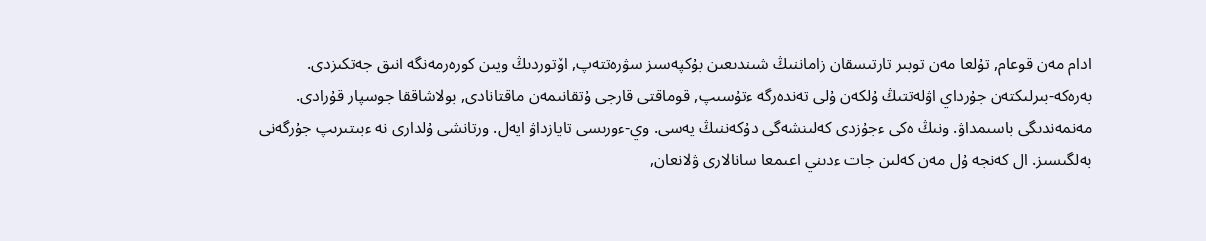ادام مەن قوعام, تۇلعا مەن توبىر تارتىسقان زاماننىڭ شىندىعىن بۇكپەسىز سۋرەتتەپ, اۆتوردىڭ ويىن كورەرمەنگە انىق جەتكىزدى.
بەرەكە-بىرلىكتەن جۇرداي اۋلەتتىڭ ۇلكەن ۇلى تەندەرگە ءتۇسىپ, قوماقتى قارجى ۇتقانىمەن ماقتانادى, بولاشاققا جوسپار قۇرادى. مەنمەندىگى باسىمداۋ. ونىڭ ەكى ءجۇزدى كەلىنشەگى دۇكەننىڭ يەسى. وي-ءورىسى تايازداۋ ايەل. ورتانشى ۇلدارى نە ءبىتىرىپ جۇرگەنى بەلگىسىز. ال كەنجە ۇل مەن كەلىن جات ءدىني اعىمعا سانالارى ۋلانعان,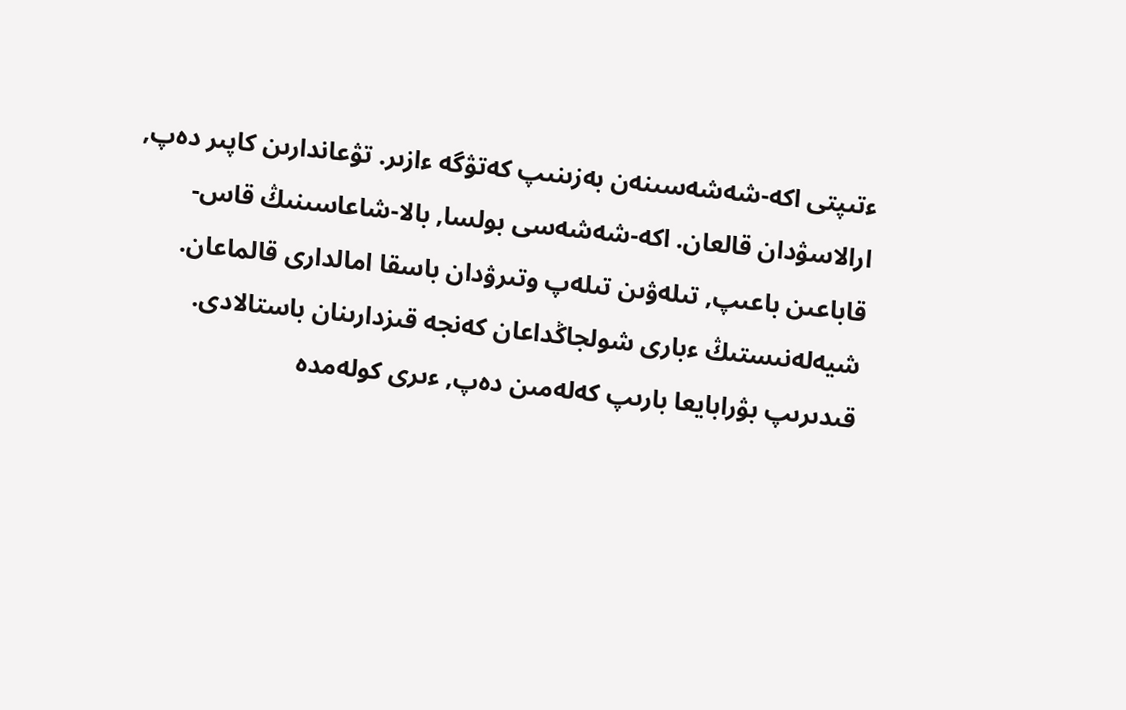ءتىپتى اكە-شەشەسىنەن بەزىنىپ كەتۋگە ءازىر. تۋعاندارىن كاپىر دەپ, ارالاسۋدان قالعان. اكە-شەشەسى بولسا, بالا-شاعاسىنىڭ قاس-قاباعىن باعىپ, تىلەۋىن تىلەپ وتىرۋدان باسقا امالدارى قالماعان.
شيەلەنىستىڭ ءبارى شولجاڭداعان كەنجە قىزدارىنان باستالادى. قىدىرىپ بۋرابايعا بارىپ كەلەمىن دەپ, ءىرى كولەمدە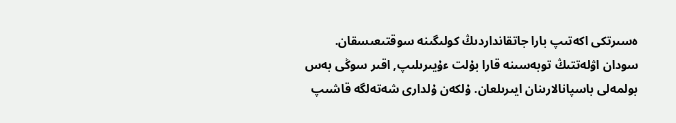ەسىرتكى اكەتىپ بارا جاتقانداردىڭ كولىگىنە سوقتىعىسقان. سودان اۋلەتتىڭ توبەسىنە قارا بۇلت ءۇيىرىلىپ, اقىر سوڭى بەس بولمەلى باسپانالارىنان ايىرىلعان. ۇلكەن ۇلدارى شەتەلگە قاشىپ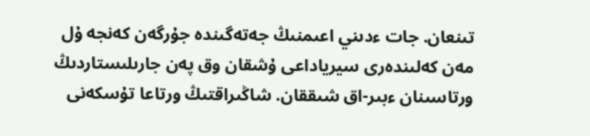تىنعان. جات ءدىني اعىمنىڭ جەتەگىندە جۇرگەن كەنجە ۇل مەن كەلىندەرى سيرياداعى ۇشقان وق پەن جارىلىستاردىڭ ورتاسىنان ءبىر-اق شىققان. شاڭىراقتىڭ ورتاعا تۇسكەنى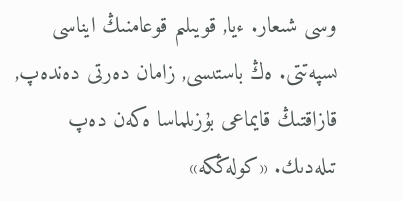وسى شىعار. ءيا, قويىلىم قوعامنىڭ ايناسى ىسپەتتى. ەڭ باستىسى, زامان دەرتى دەندەپ, قازاقتىڭ قايماعى بۇزىلماسا ەكەن دەپ تىلەدىك. «كولەڭكە»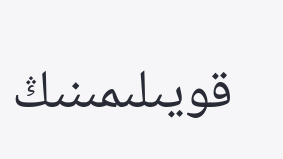قويىلىمىنىڭ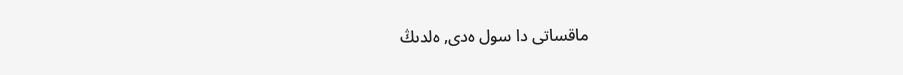ماقساتى دا سول ەدى, ەلدىڭ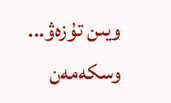ويىن تۇزەۋ...
وسكەمەن